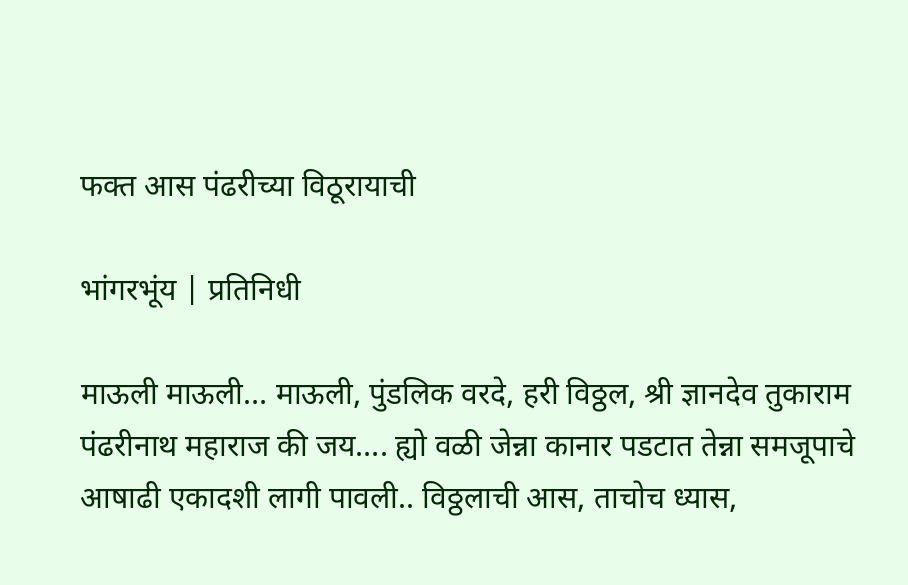फक्त आस पंढरीच्या विठूरायाची

भांगरभूंय | प्रतिनिधी

माऊली माऊली… माऊली, पुंडलिक वरदे, हरी विठ्ठल, श्री ज्ञानदेव तुकाराम पंढरीनाथ महाराज की जय…. ह्यो वळी जेन्ना कानार पडटात तेन्ना समजूपाचे आषाढी एकादशी लागी पावली.. विठ्ठलाची आस, ताचोच ध्यास,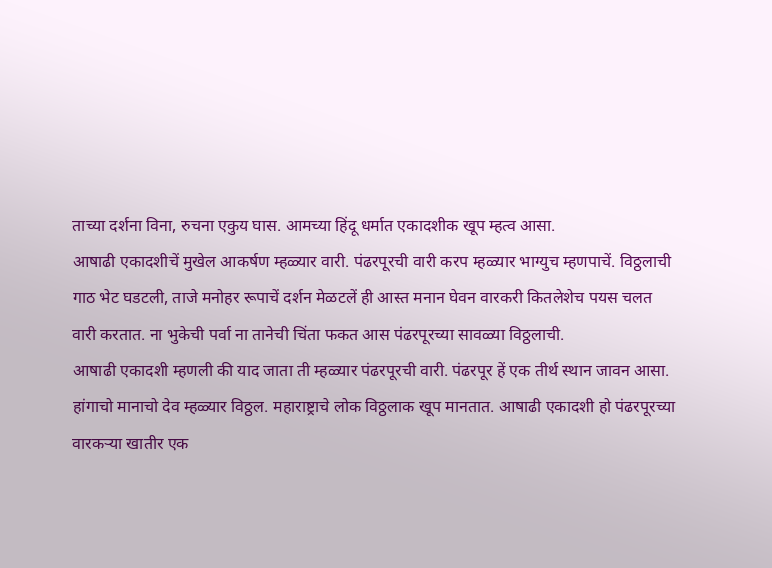ताच्या दर्शना विना, रुचना एकुय घास. आमच्या हिंदू धर्मात एकादशीक खूप म्हत्व आसा.
आषाढी एकादशीचें मुखेल आकर्षण म्हळ्यार वारी. पंढरपूरची वारी करप म्हळ्यार भाग्युच म्हणपाचें. विठ्ठलाची गाठ भेट घडटली, ताजे मनोहर रूपाचें दर्शन मेळटलें ही आस्त मनान घेवन वारकरी कितलेशेच पयस चलत वारी करतात. ना भुकेची पर्वा ना तानेची चिंता फकत आस पंढरपूरच्या सावळ्या विठ्ठलाची.
आषाढी एकादशी म्हणली की याद जाता ती म्हळ्यार पंढरपूरची वारी. पंढरपूर हें एक तीर्थ स्थान जावन आसा. हांगाचो मानाचो देव म्हळ्यार विठ्ठल. महाराष्ट्राचे लोक विठ्ठलाक खूप मानतात. आषाढी एकादशी हो पंढरपूरच्या वारकऱ्या खातीर एक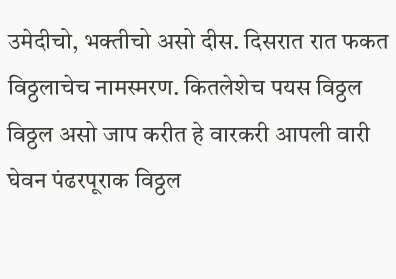उमेदीचो, भक्तीचो असो दीस. दिसरात रात फकत विठ्ठलाचेच नामस्मरण. कितलेशेच पयस विठ्ठल विठ्ठल असो जाप करीत हे वारकरी आपली वारी घेवन पंढरपूराक विठ्ठल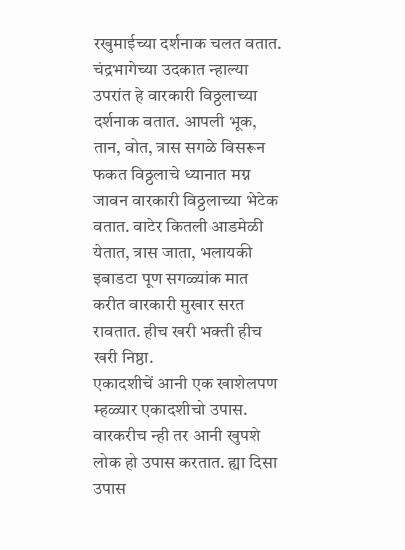रखुमाईच्या दर्शनाक चलत वतात. चंद्रभागेच्या उदकात न्हाल्या उपरांत हे वारकारी विठ्ठलाच्या दर्शनाक वतात. आपली भूक, तान, वोत, त्रास सगळे विसरून फकत विठ्ठलाचे ध्यानात मग्न जावन वारकारी विठ्ठलाच्या भेटेक वतात. वाटेर कितली आडमेळी येतात, त्रास जाता, भलायकी इबाडटा पूण सगळ्यांक मात करीत वारकारी मुखार सरत रावतात. हीच खरी भक्ती हीच खरी निष्ठा.
एकादशीचें आनी एक खाशेलपण म्हळ्यार एकादशीचो उपास. वारकरीच न्ही तर आनी खुपशे लोक हो उपास करतात. ह्या दिसा उपास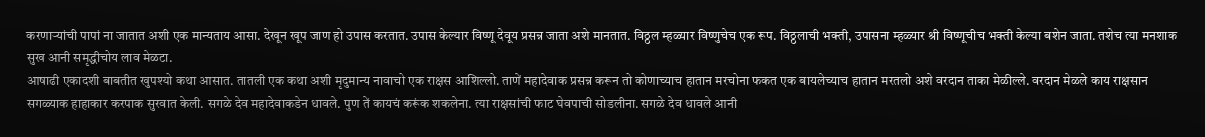करणाऱ्यांची पापां ना जातात अशी एक मान्यताय आसा. देखून खूप जाण हो उपास करतात. उपास केल्यार विष्णू देवूय प्रसन्न जाता अशे मानतात. विठ्ठल म्हळ्यार विष्णुचेच एक रूप. विठ्ठलाची भक्ती, उपासना म्हळ्यार श्री विष्णूचीच भक्ती केल्या बशेन जाता. तशेच त्या मनशाक सुख आनी समृद्धीचोय लाव मेळटा.
आषाढी एकादशी बाबतीत खुपश्यो कथा आसात. तातली एक कथा अशी मृदुमान्य नावाचो एक राक्षस आशिल्लो. ताणें महादेवाक प्रसन्न करून तो कोणाच्याच हातान मरचोना फकत एक बायलेच्याच हातान मरतलो अशे वरदान ताका मेळील्ले. वरदान मेळले काय राक्षसान सगळ्याक हाहाकार करपाक सुरवात केली. सगळे देव महादेवाकडेन धावले. पुण तें कायचं करूंक शकलेना. त्या राक्षसांची फाट घेवपाची सोडलीना. सगळे देव धावले आनी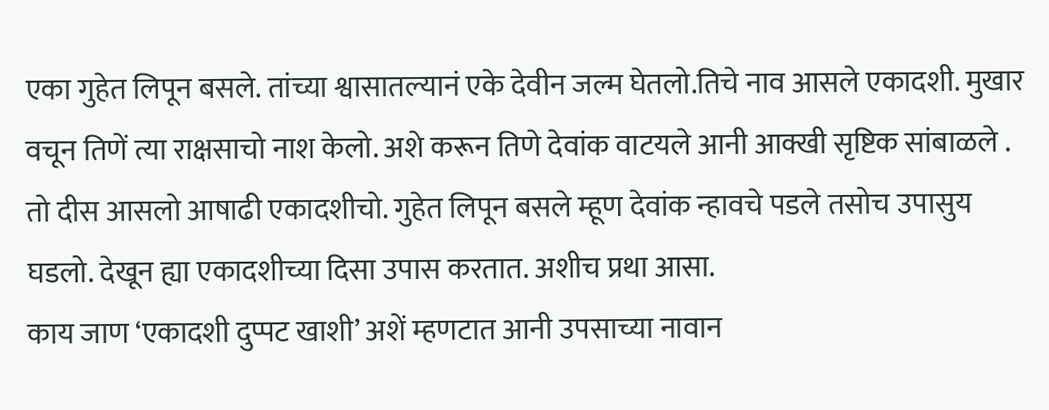एका गुहेत लिपून बसले. तांच्या श्वासातल्यानं एके देवीन जल्म घेतलो.तिचे नाव आसले एकादशी. मुखार वचून तिणें त्या राक्षसाचो नाश केलो. अशे करून तिणे देवांक वाटयले आनी आक्खी सृष्टिक सांबाळले . तो दीस आसलो आषाढी एकादशीचो. गुहेत लिपून बसले म्हूण देवांक न्हावचे पडले तसोच उपासुय घडलो. देखून ह्या एकादशीच्या दिसा उपास करतात. अशीच प्रथा आसा.
काय जाण ‘एकादशी दुप्पट खाशी’ अशें म्हणटात आनी उपसाच्या नावान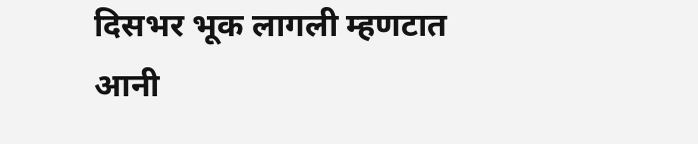दिसभर भूक लागली म्हणटात आनी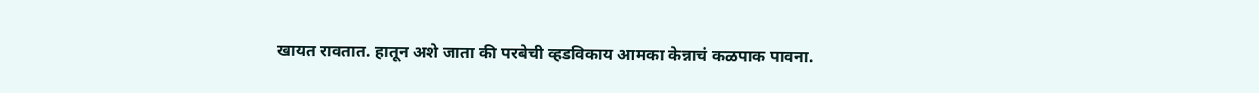खायत रावतात. हातून अशे जाता की परबेची व्हडविकाय आमका केन्नाचं कळपाक पावना.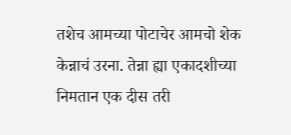तशेच आमच्या पोटाचेर आमचो शेक केन्नाचं उरना. तेन्ना ह्या एकादशीच्या निमतान एक दीस तरी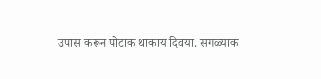उपास करून पोटाक थाकाय दिवया. सगळ्याक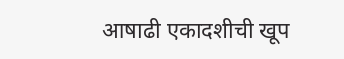आषाढी एकादशीची खूप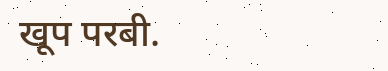खूप परबी.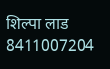शिल्पा लाड
8411007204